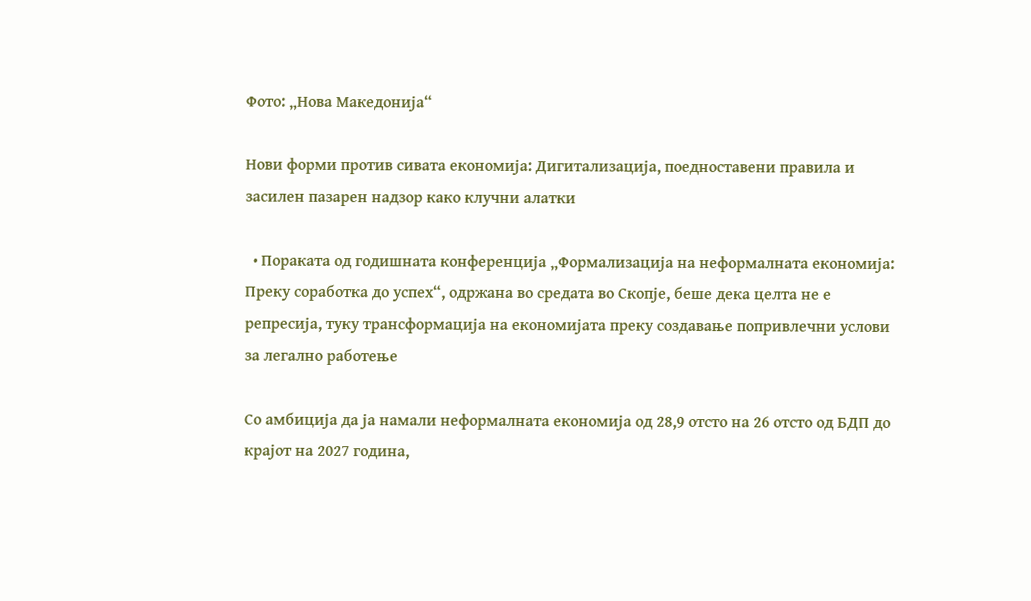Фото: „Нова Македонија“

Нови форми против сивата економија: Дигитализација, поедноставени правила и засилен пазарен надзор како клучни алатки

  • Пораката од годишната конференција „Формализација на неформалната економија: Преку соработка до успех“, одржана во средата во Скопје, беше дека целта не е репресија, туку трансформација на економијата преку создавање попривлечни услови за легално работење

Со амбиција да ја намали неформалната економија од 28,9 отсто на 26 отсто од БДП до крајот на 2027 година,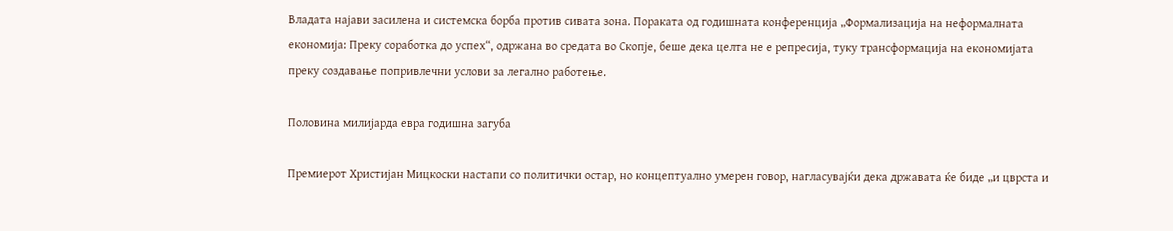Владата најави засилена и системска борба против сивата зона. Пораката од годишната конференција „Формализација на неформалната економија: Преку соработка до успех“, одржана во средата во Скопје, беше дека целта не е репресија, туку трансформација на економијата преку создавање попривлечни услови за легално работење.

Половина милијарда евра годишна загуба

Премиерот Христијан Мицкоски настапи со политички остар, но концептуално умерен говор, нагласувајќи дека државата ќе биде „и цврста и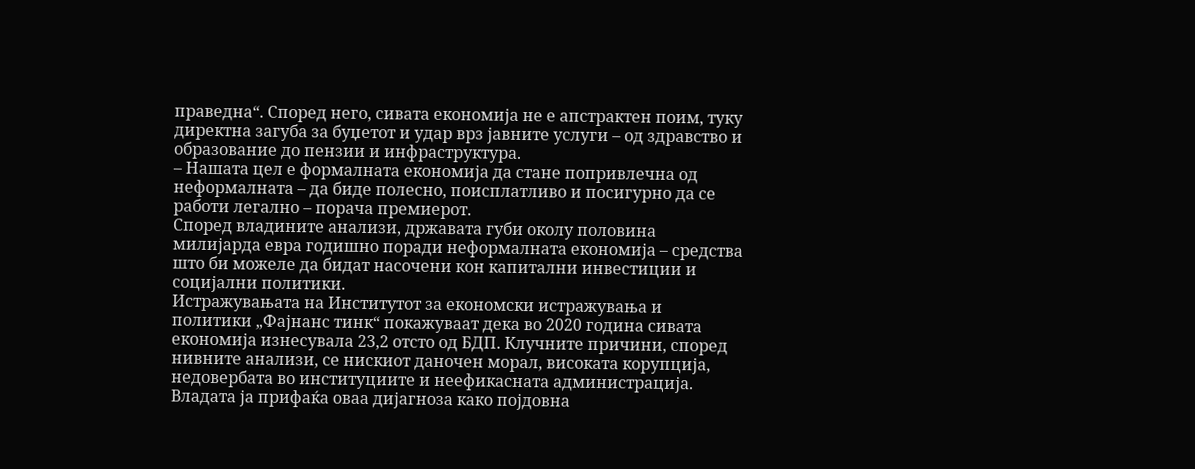праведна“. Според него, сивата економија не е апстрактен поим, туку директна загуба за буџетот и удар врз јавните услуги – од здравство и образование до пензии и инфраструктура.
– Нашата цел е формалната економија да стане попривлечна од неформалната – да биде полесно, поисплатливо и посигурно да се работи легално – порача премиерот.
Според владините анализи, државата губи околу половина милијарда евра годишно поради неформалната економија – средства што би можеле да бидат насочени кон капитални инвестиции и социјални политики.
Истражувањата на Институтот за економски истражувања и политики „Фајнанс тинк“ покажуваат дека во 2020 година сивата економија изнесувала 23,2 отсто од БДП. Клучните причини, според нивните анализи, се нискиот даночен морал, високата корупција, недовербата во институциите и неефикасната администрација.
Владата ја прифаќа оваа дијагноза како појдовна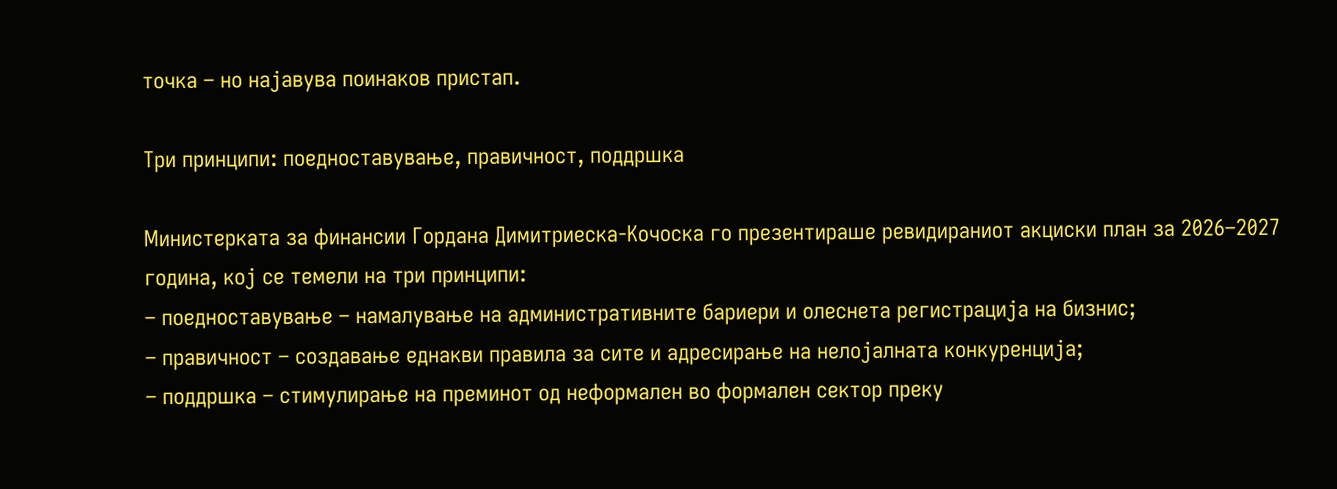точка – но најавува поинаков пристап.

Три принципи: поедноставување, правичност, поддршка

Министерката за финансии Гордана Димитриеска-Кочоска го презентираше ревидираниот акциски план за 2026–2027 година, кој се темели на три принципи:
– поедноставување – намалување на административните бариери и олеснета регистрација на бизнис;
– правичност – создавање еднакви правила за сите и адресирање на нелојалната конкуренција;
– поддршка – стимулирање на преминот од неформален во формален сектор преку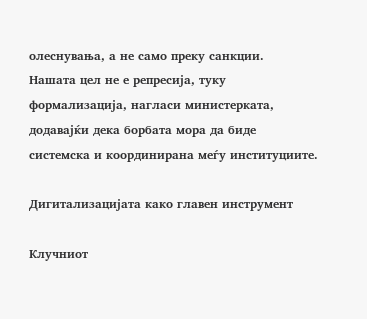олеснувања, а не само преку санкции.
Нашата цел не е репресија, туку формализација, нагласи министерката, додавајќи дека борбата мора да биде системска и координирана меѓу институциите.

Дигитализацијата како главен инструмент

Клучниот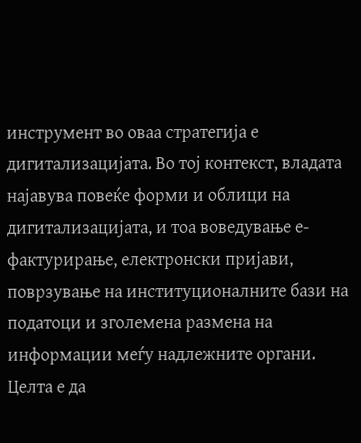инструмент во оваа стратегија е дигитализацијата. Во тој контекст, владата најавува повеќе форми и облици на дигитализацијата, и тоа воведување е-фактурирање, електронски пријави, поврзување на институционалните бази на податоци и зголемена размена на информации меѓу надлежните органи. Целта е да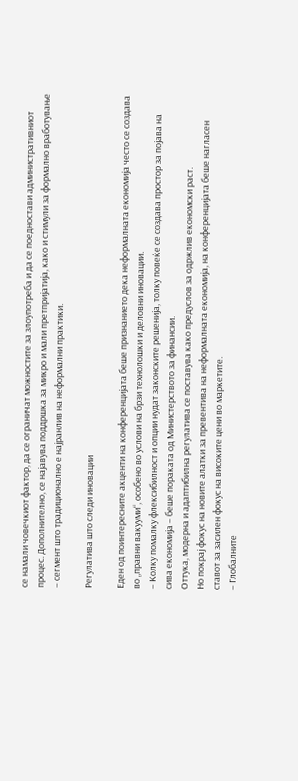се намали човечкиот фактор, да се ограничат можностите за злоупотреба и да се поедностави административниот процес. Дополнително, се најавува поддршка за микро и мали претпријатија, како и стимули за формално вработување – сегмент што традиционално е најранлив на неформални практики.

Регулатива што следи иновации

Еден од поинтересните акценти на конференцијата беше признанието дека неформалната економија често се создава во „правни вакууми“, особено во услови на брзи технолошки и деловни иновации.
– Колку помалку флексибилност и опции нудат законските решенија, толку повеќе се создава простор за појава на сива економија – беше пораката од Министерството за финансии.
Оттука, модерна и адаптибилна регулатива се поставува како предуслов за одржлив економски раст.
Но покрај фокус на новите алатки за превентива на неформалната економија, на конференцијата беше нагласен ставот за засилен фокус на високите цени во маркетите.
– Глобалните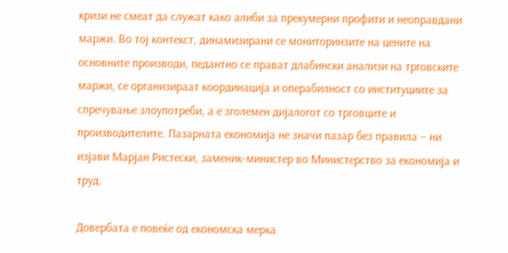кризи не смеат да служат како алиби за прекумерни профити и неоправдани маржи. Во тој контекст, динамизирани се мониторинзите на цените на основните производи, педантно се прават длабински анализи на трговските маржи, се организираат координација и операбилност со институциите за спречување злоупотреби, а е зголемен дијалогот со трговците и производителите. Пазарната економија не значи пазар без правила – ни изјави Марјан Ристески, заменик-министер во Министерство за економија и труд.

Довербата е повеќе од економска мерка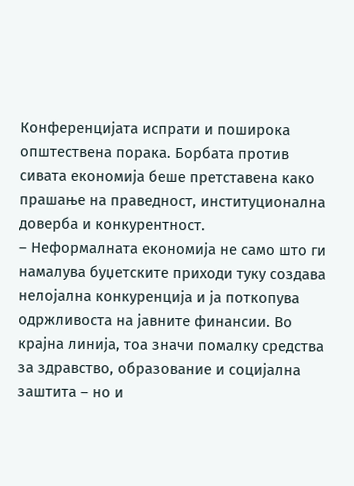Конференцијата испрати и поширока општествена порака. Борбата против сивата економија беше претставена како прашање на праведност, институционална доверба и конкурентност.
– Неформалната економија не само што ги намалува буџетските приходи туку создава нелојална конкуренција и ја поткопува одржливоста на јавните финансии. Во крајна линија, тоа значи помалку средства за здравство, образование и социјална заштита – но и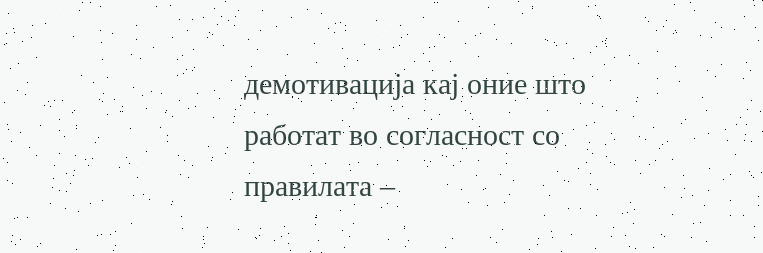демотивација кај оние што работат во согласност со правилата –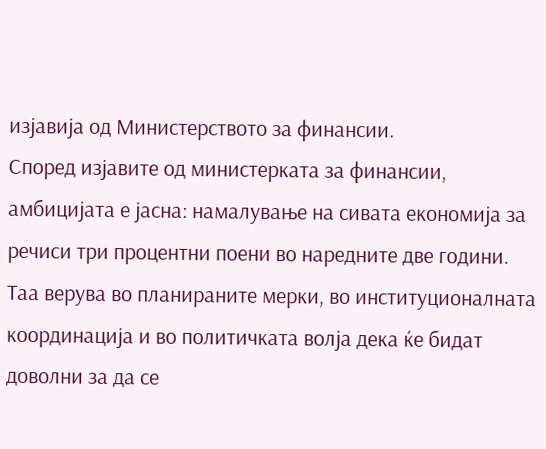изјавија од Министерството за финансии.
Според изјавите од министерката за финансии, амбицијата е јасна: намалување на сивата економија за речиси три процентни поени во наредните две години. Таа верува во планираните мерки, во институционалната координација и во политичката волја дека ќе бидат доволни за да се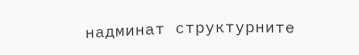надминат структурните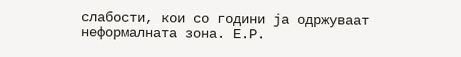слабости, кои со години ја одржуваат неформалната зона. Е.Р.